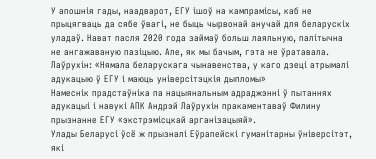У апошнія гады, наадварот, ЕГУ ішоў на кампрамісы, каб не прыцягваць да сябе ўвагі, не быць чырвонай анучай для беларускіх уладаў. Нават пасля 2020 года займаў больш лаяльную, палітычна не ангажаваную пазіцыю. Але, як мы бачым, гэта не ўратавала.
Лаўрухін: «Нямала беларускага чынавенства, у каго дзеці атрымалі адукацыю ў ЕГУ і маюць універсітэцкія дыпломы»
Намеснік прадстаўніка па нацыянальным адраджэнні ў пытаннях адукацыі і навукі АПК Андрэй Лаўрухін пракаментаваў Филину прызнанне ЕГУ «экстрэмісцкай арганізацыяй».
Улады Беларусі ўсё ж прызналі Еўрапейскі гуманітарны ўніверсітэт, які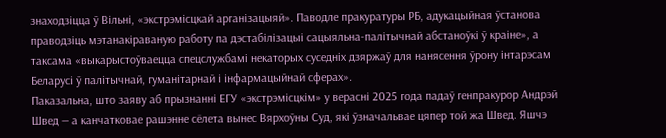знаходзіцца ў Вільні, «экстрэмісцкай арганізацыяй». Паводле пракуратуры РБ, адукацыйная ўстанова праводзіць мэтанакіраваную работу па дэстабілізацыі сацыяльна-палітычнай абстаноўкі ў краіне», а таксама «выкарыстоўваецца спецслужбамі некаторых суседніх дзяржаў для нанясення ўрону інтарэсам Беларусі ў палітычнай, гуманітарнай і інфармацыйнай сферах».
Паказальна, што заяву аб прызнанні ЕГУ «экстрэмісцкім» у верасні 2025 года падаў генпракурор Андрэй Швед — а канчатковае рашэнне сёлета вынес Вярхоўны Суд, які ўзначальвае цяпер той жа Швед. Яшчэ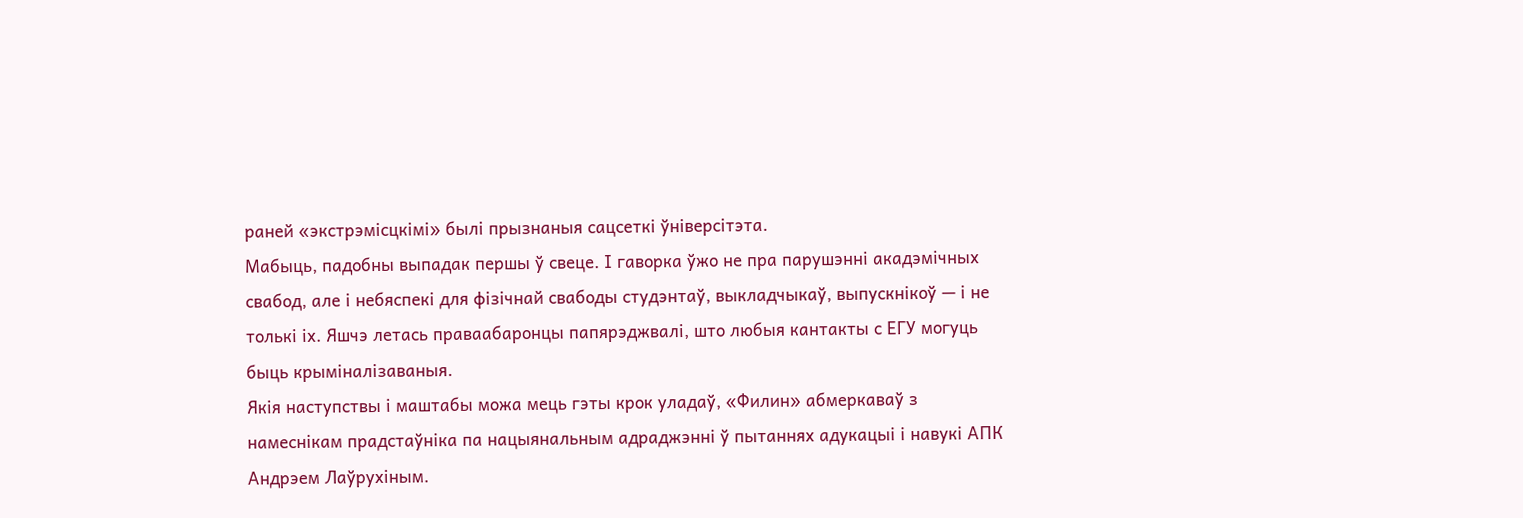раней «экстрэмісцкімі» былі прызнаныя сацсеткі ўніверсітэта.
Мабыць, падобны выпадак першы ў свеце. І гаворка ўжо не пра парушэнні акадэмічных свабод, але і небяспекі для фізічнай свабоды студэнтаў, выкладчыкаў, выпускнікоў — і не толькі іх. Яшчэ летась праваабаронцы папярэджвалі, што любыя кантакты с ЕГУ могуць быць крыміналізаваныя.
Якія наступствы і маштабы можа мець гэты крок уладаў, «Филин» абмеркаваў з намеснікам прадстаўніка па нацыянальным адраджэнні ў пытаннях адукацыі і навукі АПК Андрэем Лаўрухіным.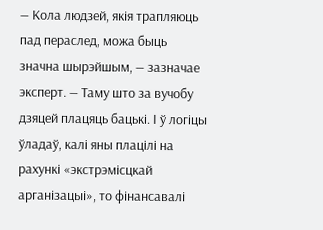— Кола людзей, якія трапляюць пад пераслед, можа быць значна шырэйшым, — зазначае эксперт. — Таму што за вучобу дзяцей плацяць бацькі. І ў логіцы ўладаў, калі яны плацілі на рахункі «экстрэмісцкай арганізацыі», то фінансавалі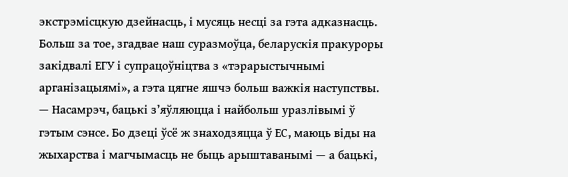экстрэмісцкую дзейнасць, і мусяць несці за гэта адказнасць.
Больш за тое, згадвае наш суразмоўца, беларускія пракуроры закідвалі ЕГУ і супрацоўніцтва з «тэрарыстычнымі арганізацыямі», а гэта цягне яшчэ больш важкія наступствы.
— Насамрэч, бацькі з’яўляюцца і найбольш уразлівымі ў гэтым сэнсе. Бо дзеці ўсё ж знаходзяцца ў ЕС, маюць віды на жыхарства і магчымасць не быць арыштаванымі — а бацькі,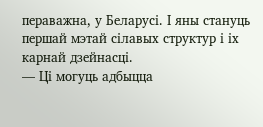пераважна, у Беларусі. І яны стануць першай мэтай сілавых структур і іх карнай дзейнасці.
— Ці могуць адбыцца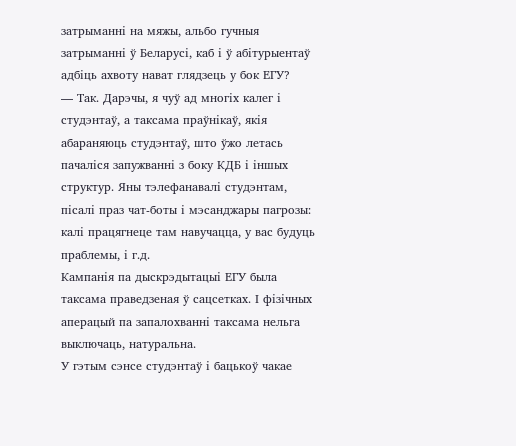затрыманні на мяжы, альбо гучныя затрыманні ў Беларусі, каб і ў абітурыентаў адбіць ахвоту нават глядзець у бок ЕГУ?
— Так. Дарэчы, я чуў ад многіх калег і студэнтаў, а таксама праўнікаў, якія абараняюць студэнтаў, што ўжо летась пачаліся запужванні з боку КДБ і іншых структур. Яны тэлефанавалі студэнтам, пісалі праз чат-боты і мэсанджары пагрозы: калі працягнеце там навучацца, у вас будуць праблемы, і г.д.
Кампанія па дыскрэдытацыі ЕГУ была таксама праведзеная ў сацсетках. І фізічных аперацый па запалохванні таксама нельга выключаць, натуральна.
У гэтым сэнсе студэнтаў і бацькоў чакае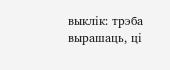выклік: трэба вырашаць, ці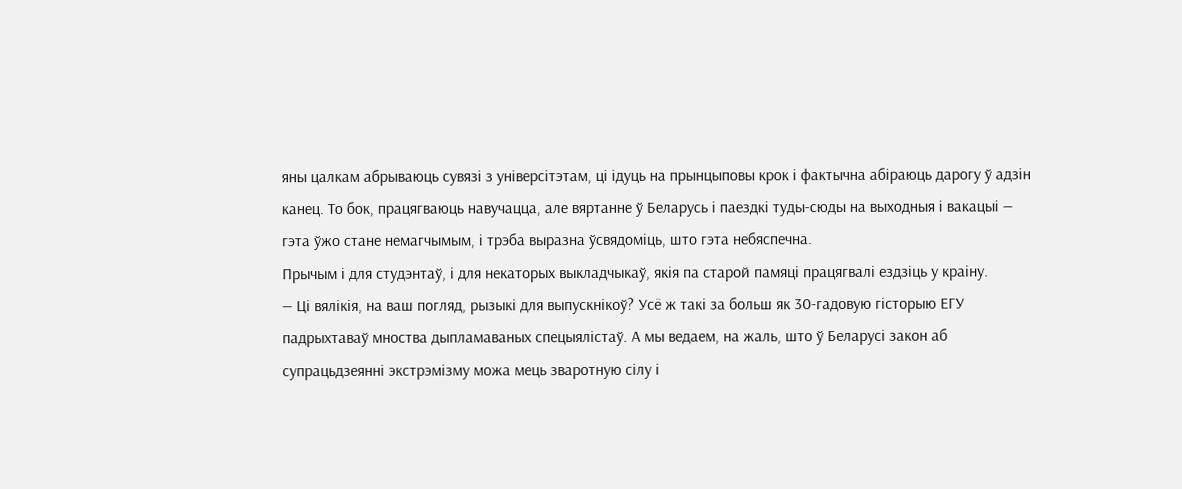яны цалкам абрываюць сувязі з універсітэтам, ці ідуць на прынцыповы крок і фактычна абіраюць дарогу ў адзін канец. То бок, працягваюць навучацца, але вяртанне ў Беларусь і паездкі туды-сюды на выходныя і вакацыі — гэта ўжо стане немагчымым, і трэба выразна ўсвядоміць, што гэта небяспечна.
Прычым і для студэнтаў, і для некаторых выкладчыкаў, якія па старой памяці працягвалі ездзіць у краіну.
— Ці вялікія, на ваш погляд, рызыкі для выпускнікоў? Усё ж такі за больш як 30-гадовую гісторыю ЕГУ падрыхтаваў мноства дыпламаваных спецыялістаў. А мы ведаем, на жаль, што ў Беларусі закон аб супрацьдзеянні экстрэмізму можа мець зваротную сілу і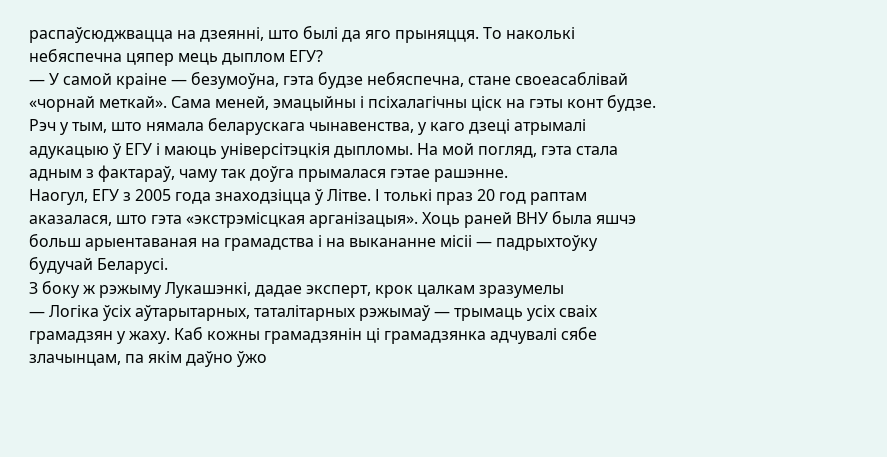распаўсюджвацца на дзеянні, што былі да яго прыняцця. То наколькі небяспечна цяпер мець дыплом ЕГУ?
— У самой краіне — безумоўна, гэта будзе небяспечна, стане своеасаблівай «чорнай меткай». Сама меней, эмацыйны і псіхалагічны ціск на гэты конт будзе.
Рэч у тым, што нямала беларускага чынавенства, у каго дзеці атрымалі адукацыю ў ЕГУ і маюць універсітэцкія дыпломы. На мой погляд, гэта стала адным з фактараў, чаму так доўга прымалася гэтае рашэнне.
Наогул, ЕГУ з 2005 года знаходзіцца ў Літве. І толькі праз 20 год раптам аказалася, што гэта «экстрэмісцкая арганізацыя». Хоць раней ВНУ была яшчэ больш арыентаваная на грамадства і на выкананне місіі — падрыхтоўку будучай Беларусі.
З боку ж рэжыму Лукашэнкі, дадае эксперт, крок цалкам зразумелы
— Логіка ўсіх аўтарытарных, таталітарных рэжымаў — трымаць усіх сваіх грамадзян у жаху. Каб кожны грамадзянін ці грамадзянка адчувалі сябе злачынцам, па якім даўно ўжо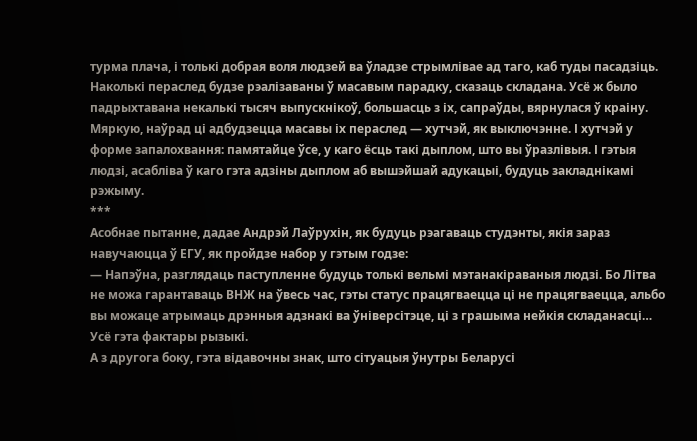турма плача, і толькі добрая воля людзей ва ўладзе стрымлівае ад таго, каб туды пасадзіць.
Наколькі пераслед будзе рэалізаваны ў масавым парадку, сказаць складана. Усё ж было падрыхтавана некалькі тысяч выпускнікоў, большасць з іх, сапраўды, вярнулася ў краіну.
Мяркую, наўрад ці адбудзецца масавы іх пераслед — хутчэй, як выключэнне. І хутчэй у форме запалохвання: памятайце ўсе, у каго ёсць такі дыплом, што вы ўразлівыя. І гэтыя людзі, асабліва ў каго гэта адзіны дыплом аб вышэйшай адукацыі, будуць закладнікамі рэжыму.
***
Асобнае пытанне, дадае Андрэй Лаўрухін, як будуць рэагаваць студэнты, якія зараз навучаюцца ў ЕГУ, як пройдзе набор у гэтым годзе:
— Напэўна, разглядаць паступленне будуць толькі вельмі мэтанакіраваныя людзі. Бо Літва не можа гарантаваць ВНЖ на ўвесь час, гэты статус працягваецца ці не працягваецца, альбо вы можаце атрымаць дрэнныя адзнакі ва ўніверсітэце, ці з грашыма нейкія складанасці… Усё гэта фактары рызыкі.
А з другога боку, гэта відавочны знак, што сітуацыя ўнутры Беларусі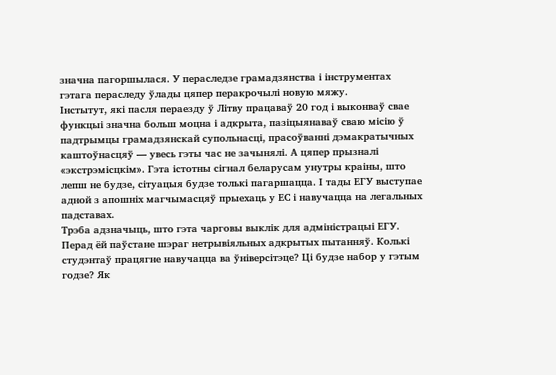значна пагоршылася. У пераследзе грамадзянства і інструментах гэтага пераследу ўлады цяпер перакрочылі новую мяжу.
Інстытут, які пасля пераезду ў Літву працаваў 20 год і выконваў свае функцыі значна больш моцна і адкрыта, пазіцыянаваў сваю місію ў падтрымцы грамадзянскай супольнасці, прасоўванні дэмакратычных каштоўнасцяў — увесь гэты час не зачынялі. А цяпер прызналі «экстрэмісцкім». Гэта істотны сігнал беларусам унутры краіны, што лепш не будзе, сітуацыя будзе толькі пагаршацца. І тады ЕГУ выступае адной з апошніх магчымасцяў прыехаць у ЕС і навучацца на легальных падставах.
Трэба адзначыць, што гэта чарговы выклік для адміністрацыі ЕГУ. Перад ёй паўстане шэраг нетрывіяльных адкрытых пытанняў. Колькі студэнтаў працягне навучацца ва ўніверсітэце? Ці будзе набор у гэтым годзе? Як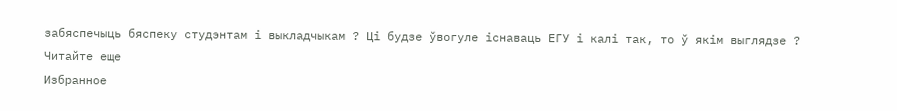забяспечыць бяспеку студэнтам і выкладчыкам ? Ці будзе ўвогуле існаваць ЕГУ і калі так, то ў якім выглядзе ?
Читайте еще
Избранное